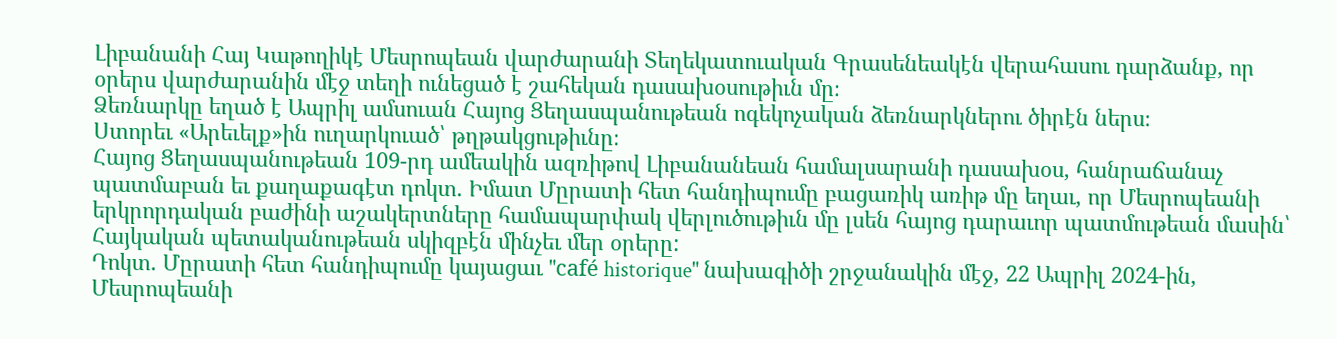Լիբանանի Հայ Կաթողիկէ Մեսրոպեան վարժարանի Տեղեկատուական Գրասենեակէն վերահասու դարձանք, որ օրերս վարժարանին մէջ տեղի ունեցած է շահեկան դասախօսութիւն մը։
Ձեռնարկը եղած է Ապրիլ ամսուան Հայոց Ցեղասպանութեան ոգեկոչական ձեռնարկներու ծիրէն ներս։
Ստորեւ «Արեւելք»ին ուղարկուած՝ թղթակցութիւնը։
Հայոց Ցեղասպանութեան 109-րդ ամեակին ազռիթով Լիբանանեան համալսարանի դասախօս, հանրաճանաչ պատմաբան եւ քաղաքագէտ դոկտ. Իմատ Մըրատի հետ հանդիպումը բացառիկ առիթ մը եղաւ, որ Մեսրոպեանի երկրորդական բաժինի աշակերտները համապարփակ վերլուծութիւն մը լսեն հայոց դարաւոր պատմութեան մասին՝ Հայկական պետականութեան սկիզբէն մինչեւ մեր օրերը:
Դոկտ. Մըրատի հետ հանդիպումը կայացաւ "café historique" նախագիծի շրջանակին մէջ, 22 Ապրիլ 2024-ին, Մեսրոպեանի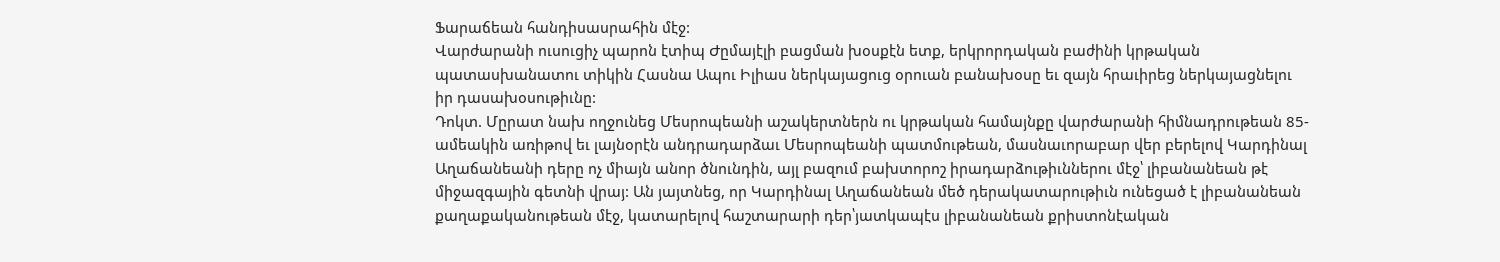Ֆարաճեան հանդիսասրահին մէջ:
Վարժարանի ուսուցիչ պարոն էտիպ Ժըմայէլի բացման խօսքէն ետք, երկրորդական բաժինի կրթական պատասխանատու տիկին Հասնա Ապու Իլիաս ներկայացուց օրուան բանախօսը եւ զայն հրաւիրեց ներկայացնելու իր դասախօսութիւնը:
Դոկտ. Մըրատ նախ ողջունեց Մեսրոպեանի աշակերտներն ու կրթական համայնքը վարժարանի հիմնադրութեան 85-ամեակին առիթով եւ լայնօրէն անդրադարձաւ Մեսրոպեանի պատմութեան, մասնաւորաբար վեր բերելով Կարդինալ Աղաճանեանի դերը ոչ միայն անոր ծնունդին, այլ բազում բախտորոշ իրադարձութիւններու մէջ՝ լիբանանեան թէ միջազգային գետնի վրայ: Ան յայտնեց, որ Կարդինալ Աղաճանեան մեծ դերակատարութիւն ունեցած է լիբանանեան քաղաքականութեան մէջ, կատարելով հաշտարարի դեր՝յատկապէս լիբանանեան քրիստոնէական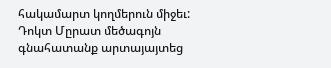հակամարտ կողմերուն միջեւ: Դոկտ Մըրատ մեծագոյն գնահատանք արտայայտեց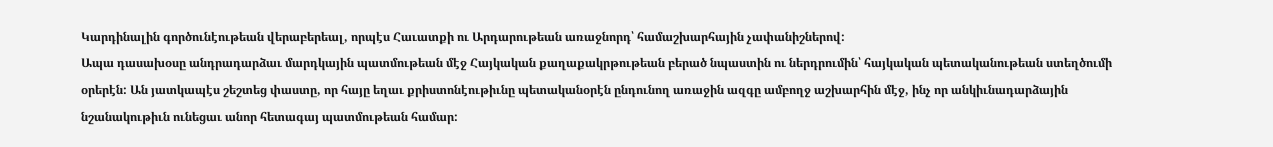Կարդինալին գործունէութեան վերաբերեալ, որպէս Հաւատքի ու Արդարութեան առաջնորդ՝ համաշխարհային չափանիշներով:
Ապա դասախօսը անդրադարձաւ մարդկային պատմութեան մէջ Հայկական քաղաքակրթութեան բերած նպաստին ու ներդրումին՝ հայկական պետականութեան ստեղծումի օրերէն: Ան յատկապէս շեշտեց փաստը, որ հայը եղաւ քրիստոնէութիւնը պետականօրէն ընդունող առաջին ազգը ամբողջ աշխարհին մէջ, ինչ որ անկիւնադարձային նշանակութիւն ունեցաւ անոր հետագայ պատմութեան համար: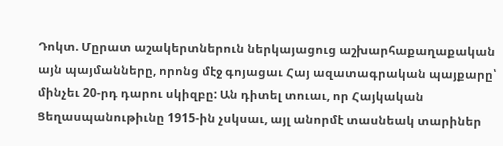Դոկտ. Մըրատ աշակերտներուն ներկայացուց աշխարհաքաղաքական այն պայմանները, որոնց մէջ գոյացաւ Հայ ազատագրական պայքարը՝ մինչեւ 20-րդ դարու սկիզբը: Ան դիտել տուաւ, որ Հայկական Ցեղասպանութիւնը 1915-ին չսկսաւ, այլ անորմէ տասնեակ տարիներ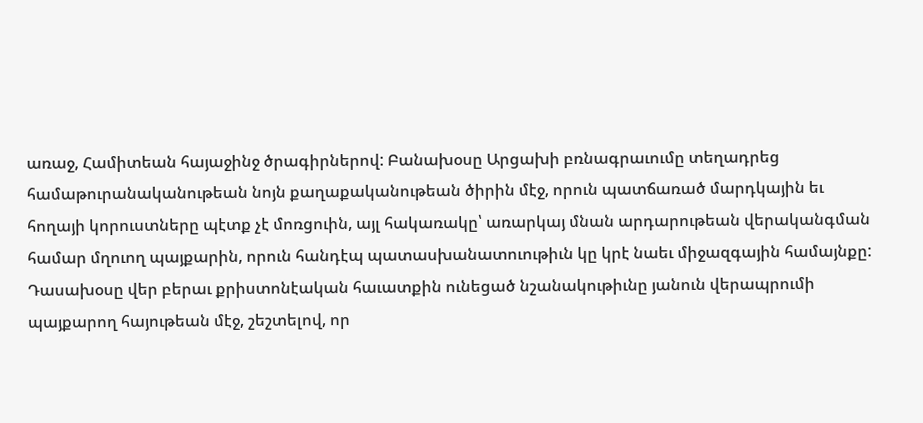առաջ, Համիտեան հայաջինջ ծրագիրներով: Բանախօսը Արցախի բռնագրաւումը տեղադրեց համաթուրանականութեան նոյն քաղաքականութեան ծիրին մէջ, որուն պատճառած մարդկային եւ հողայի կորուստները պէտք չէ մոռցուին, այլ հակառակը՝ առարկայ մնան արդարութեան վերականգման համար մղուող պայքարին, որուն հանդէպ պատասխանատուութիւն կը կրէ նաեւ միջազգային համայնքը:
Դասախօսը վեր բերաւ քրիստոնէական հաւատքին ունեցած նշանակութիւնը յանուն վերապրումի պայքարող հայութեան մէջ, շեշտելով, որ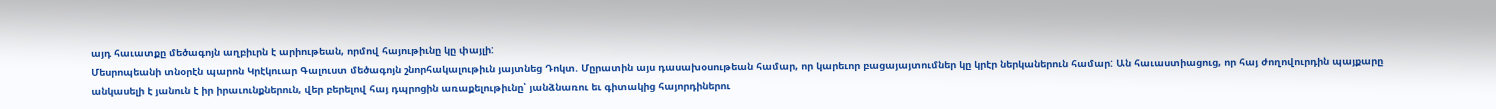այդ հաւատքը մեծագոյն աղբիւրն է արիութեան, որմով հայութիւնը կը փայլի:
Մեսրոպեանի տնօրէն պարոն Կրէկուար Գալուստ մեծագոյն շնորհակալութիւն յայտնեց Դոկտ. Մըրատին այս դասախօսութեան համար, որ կարեւոր բացայայտումներ կը կրէր ներկաներուն համար: Ան հաւաստիացուց, որ հայ ժողովուրդին պայքարը անկասելի է յանուն է իր իրաւունքներուն, վեր բերելով հայ դպրոցին առաքելութիւնը՝ յանձնառու եւ գիտակից հայորդիներու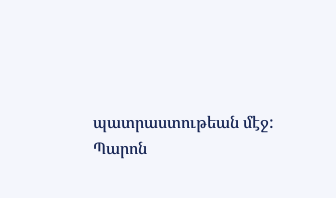պատրաստութեան մէջ: Պարոն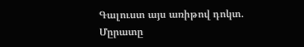Գալուստ այս առիթով դոկտ. Մըրատը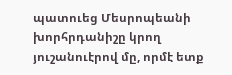պատուեց Մեսրոպեանի խորհրդանիշը կրող յուշանուէրով մը, որմէ ետք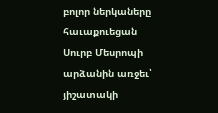բոլոր ներկաները հաւաքուեցան Սուրբ Մեսրոպի արձանին առջեւ՝ յիշատակի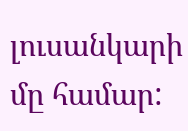լուսանկարի մը համար: